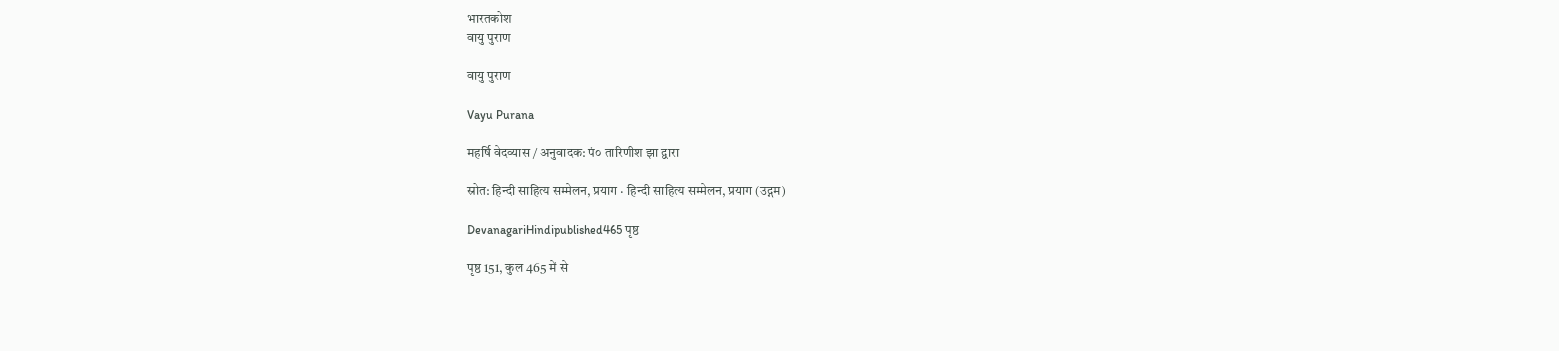भारतकोश
वायु पुराण

वायु पुराण

Vayu Purana

महर्षि वेदव्यास / अनुवादक: पं० तारिणीश झा द्वारा

स्रोत: हिन्दी साहित्य सम्मेलन, प्रयाग · हिन्दी साहित्य सम्मेलन, प्रयाग (उद्गम)

DevanagariHindipublished465 पृष्ठ

पृष्ठ 151, कुल 465 में से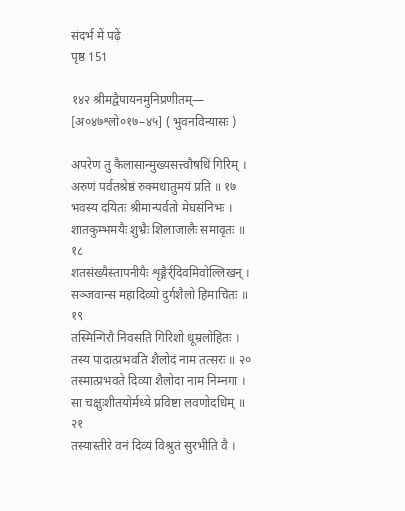संदर्भ में पढ़ें
पृष्ठ 151

१४२ श्रीमद्वैपायनमुनिप्रणीतम्— [अ०४७श्लो०१७–४५] ( भुवनविन्यासः )

अपरेण तु कैलासान्मुख्यसत्त्वौषधिं गिरिम् । अरुणं पर्वतश्रेष्ठं रुक्मधातुमयं प्रति ॥ १७
भवस्य दयितः श्रीमान्पर्वतो मेघसंनिभः । शातकुम्भमयैः शुभ्रैः शिलाजालैः समावृतः ॥ १८
शतसंख्यैस्तापनीयैः शृङ्गैर्र्दिवमिवोल्लिखन् । सञ्जवान्स महादिव्यो दुर्गशैलो हिमाचितः ॥ १९
तस्मिन्गिरौ निवसति गिरिशो धूम्रलोहितः । तस्य पादात्प्रभवति शैलोदं नाम तत्सरः ॥ २०
तस्मात्प्रभवते दिव्या शैलोदा नाम निम्नगा । सा चक्षुःशीतयोर्मध्ये प्रविष्टा लवणोदधिम् ॥ २१
तस्यास्तीरे वनं दिव्यं विश्रुतं सुरभीति वै ।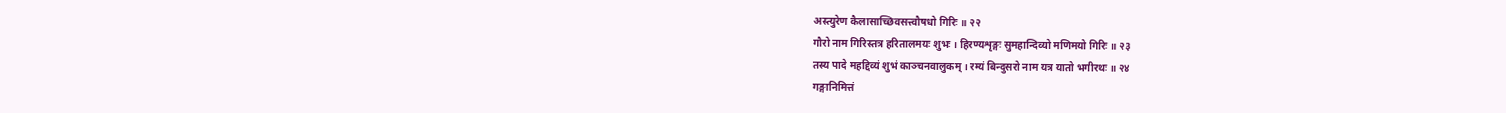अस्त्युरेण कैलासाच्छिवसत्त्वौषधो गिरिः ॥ २२
गौरो नाम गिरिस्तत्र हरितालमयः शुभः । हिरण्यशृङ्गः सुमहान्दिव्यो मणिमयो गिरिः ॥ २३
तस्य पादे महद्दिव्यं शुभं काञ्चनवालुकम् । रम्यं बिन्दुसरो नाम यत्र यातो भगीरथः ॥ २४
गङ्गानिमित्तं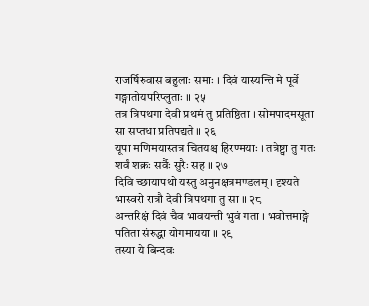राजर्षिरुवास बहुलाः समाः । दिवं यास्यन्ति मे पूर्वे गङ्गातोयपरिप्लुताः ॥ २५
तत्र त्रिपथगा देवी प्रथमं तु प्रतिष्ठिता । सोमपादमसूता सा सप्तधा प्रतिपद्यते ॥ २६
यूपा मणिमयास्तत्र चितयश्च हिरण्मयाः । तत्रेष्ट्वा तु गतः शर्वं शक्रः सर्वैः सुरैः सह ॥ २७
दिवि च्छायापथो यस्तु अनुनक्षत्रमण्डलम् । दृश्यते भास्वरो रात्रौ देवी त्रिपथगा तु सा ॥ २८
अन्तरिक्षं दिवं चैव भावयन्ती भुवं गता । भवोत्तमाङ्गे पतिता संरुद्धा योगमायया ॥ २९
तस्या ये बिन्दवः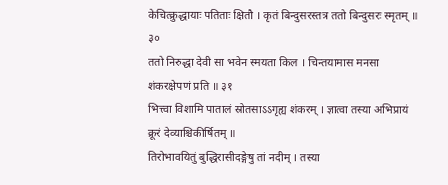केचित्क्रुद्धायाः पतिताः क्षितौ । कृतं बिन्दुसरस्तत्र ततो बिन्दुसरः स्मृतम् ॥ ३०
ततो निरुद्धा देवी सा भवेन स्मयता किल । चिन्तयामास मनसा शंकरक्षेपणं प्रति ॥ ३१
भित्त्वा विशामि पातालं स्रोतसाऽऽगृह्य शंकरम् । ज्ञात्वा तस्या अभिप्रायं क्रूरं देव्याश्चिकीर्षितम् ॥
तिरोभावयितुं बुद्धिरासीदङ्गेषु तां नदीम् । तस्या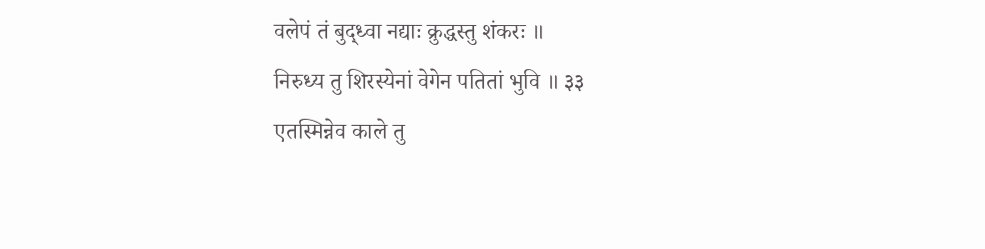वलेपं तं बुद्ध्वा नद्याः क्रुद्धस्तु शंकरः ॥
निरुध्य तु शिरस्येनां वेगेन पतितां भुवि ॥ ३३
एतस्मिन्नेव काले तु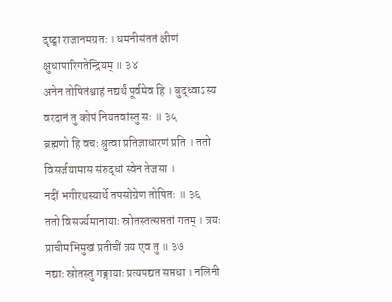दृष्ट्वा राजानमग्रतः । धमनीसंततं क्षीणं क्षुधापारिगतेन्द्रियम् ॥ ३४
अनेन तोषितंश्वाहं नद्यर्थं पूर्वमेव हि । बुद्ध्वाऽस्य वरदानं तु कोपं नियतवांस्तु सः ॥ ३५
ब्रह्मणो हि वचः श्रुत्वा प्रतिज्ञाधारणं प्रति । ततो विसर्जयामास संरुद्धां स्वेन तेजसा ।
नदीं भगीरथस्यार्थे तपसोग्रेण तोषितः ॥ ३६
ततो विसर्ज्यमानायाः स्रोतस्तत्सप्ततां गतम् । त्रयः प्राचीमभिमुखं प्रतीचीं त्रय एव तु ॥ ३७
नद्याः स्रोतस्तु गङ्गायाः प्रत्यपद्यत सप्तधा । नलिनी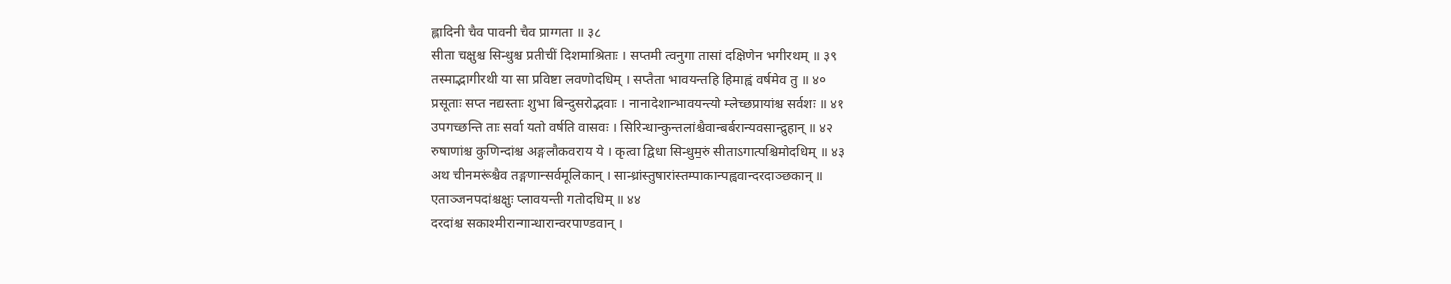ह्लादिनी चैव पावनी चैव प्राग्गता ॥ ३८
सीता चक्षुश्च सिन्धुश्च प्रतीचीं दिशमाश्रिताः । सप्तमी त्वनुगा तासां दक्षिणेन भगीरथम् ॥ ३९
तस्माद्भागीरथी या सा प्रविष्टा लवणोदधिम् । सप्तैता भावयन्तहि हिमाह्वं वर्षमेव तु ॥ ४०
प्रसूताः सप्त नद्यस्ताः शुभा बिन्दुसरोद्भवाः । नानादेशान्भावयन्त्यो म्लेच्छप्रायांश्च सर्वशः ॥ ४१
उपगच्छन्ति ताः सर्वा यतो वर्षति वासवः । सिरिन्धान्कुन्तलांश्चैवान्बर्बरान्यवसान्द्रुहान् ॥ ४२
रुषाणांश्च कुणिन्दांश्च अङ्गलौकवराय ये । कृत्वा द्विधा सिन्धुम॒रुं सीताऽगात्पश्चिमोदधिम् ॥ ४३
अथ चीनमरूंश्चैव तङ्गणान्सर्वमूलिकान् । सान्ध्रांस्तुषारांस्तम्पाकान्पह्ववान्दरदाञ्छकान् ॥
एताञ्जनपदांश्चक्षुः प्लावयन्ती गतोदधिम् ॥ ४४
दरदांश्च सकाश्मीरान्गान्धारान्वरपाण्डवान् ।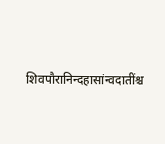शिवपौरानिन्दहासांन्वदातींश्च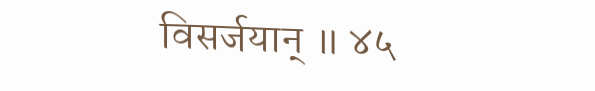विसर्जयान् ॥ ४५